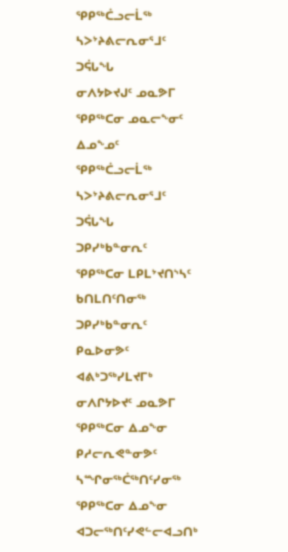ᕿᑭᖅᑖᓗᓕᒫᖅ ᓴᐳᔾᔨᕕᓕᕆᓂᕐᒧᑦ ᑐᕌᒐᖓ
ᓂᐱᔭᐅᔪᒍᑦ ᓄᓇᕗᒥ ᕿᑭᖅᑕᓂ ᓄᓇᓕᖕᓂᑦ ᐃᓄᖕᓄᑦ
ᕿᑭᖅᑖᓗᓕᒫᖅ ᓴᐳᔾᔨᕕᓕᕆᓂᕐᒧᑦ ᑐᕌᒐᖓ
ᑐᑭᓯᒃᑲᓐᓂᕆᑦ
ᕿᑭᖅᑕᓂ ᒪᑭᒪᔾᔪᑎᔅᓴᑦ ᑲᑎᒪᑎᑦᑎᓂᖅ
ᑐᑭᓯᒃᑲᓐᓂᕆᑦ
ᑭᓇᐅᓂᕗᑦ
ᐊᕕᒃᑐᖅᓯᒪᔪᒥᒃ ᓂᐱᒋᔭᐅᔪᑦ ᓄᓇᕗᒥ ᕿᑭᖅᑕᓂ ᐃᓄᖕᓂ
ᑭᓱᓕᕆᕙᓐᓂᕗᑦ
ᓴᙱᓂᖅᑖᖅᑎᑦᓯᓂᖅ ᕿᑭᖅᑕᓂ ᐃᓄᖕᓂ ᐊᑐᓕᖅᑎᑦᓯᕙᓪᓕᐊᓗᑎᒃ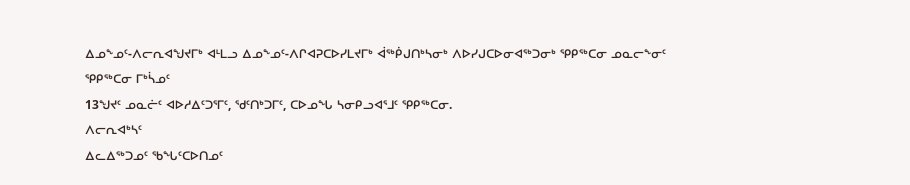ᐃᓄᖕᓄᑦ-ᐱᓕᕆᐊᖑᔪᒥᒃ ᐊᒻᒪᓗ ᐃᓄᖕᓄᑦ-ᐱᒋᐊᕈᑕᐅᓯᒪᔪᒥᒃ ᐋᖅᑮᒍᑎᒃᓴᓂᒃ ᐱᐅᓯᒍᑕᐅᓂᐊᖅᑐᓂᒃ ᕿᑭᖅᑕᓂ ᓄᓇᓕᖕᓂᑦ
ᕿᑭᖅᑕᓂ ᒥᒃᓵᓄᑦ
13ᖑᔪᑦ ᓄᓇᓖᑦ ᐊᐅᓱᐃᑦᑐᕐᒥᑦ, ᖁᑦᑎᒃᑐᒥᑦ, ᑕᐅᓄᖓ ᓴᓂᑭᓗᐊᕐᒧᑦ ᕿᑭᖅᑕᓂ.
ᐱᓕᕆᐊᒃᓴᑦ
ᐃᓚᐃᖅᑐᓄᑦ ᖃᖓᑦᑕᐅᑎᓄᑦ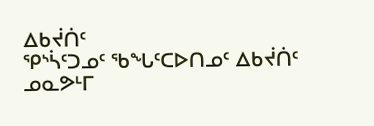ᐃᑲᔫᑏᑦ
ᕿᔅᓵᑦᑐᓄᑦ ᖃᖓᑦᑕᐅᑎᓄᑦ ᐃᑲᔫᑏᑦ
ᓄᓇᕗᒻᒥ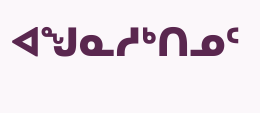ᐊᖑᓇᓱᒃᑎᓄᑦ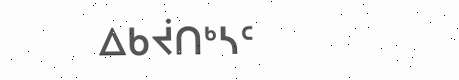ᐃᑲᔫᑎᒃᓴᑦ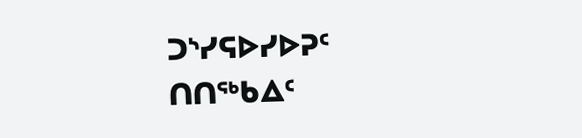ᑐᔅᓯᕋᐅᓯᐅᕈᑦ
ᑎᑎᖅᑲᐃᑦ